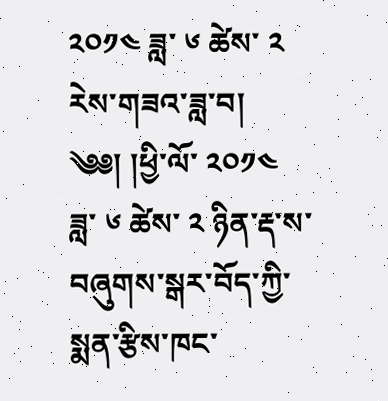༢༠༡༤ ཟླ་ ༦ ཚེས་ ༢ རེས་གཟའ་ཟླ་བ།
༄༅། །ཕྱི་ལོ་ ༢༠༡༤ ཟླ་ ༦ ཚེས་ ༢ ཉིན་རྡ་ས་བཞུགས་སྒར་བོད་ཀྱི་སྨན་རྩིས་ཁང་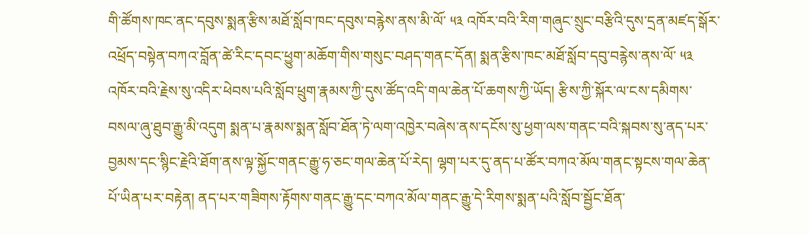གི་ཚོགས་ཁང་ནང་དབུས་སྨན་རྩིས་མཐོ་སློབ་ཁང་དབུས་བརྙེས་ནས་མི་ལོ་ ༥༣ འཁོར་བའི་རིག་གཞུང་སྲུང་བརྩིའི་དུས་དྲན་མཛད་སྒོར་འཕྲོད་བསྟེན་བཀའ་བློན་ཚེ་རིང་དབང་ཕྱུག་མཆོག་གིས་གསུང་བཤད་གནང་དོན། སྨན་རྩིས་ཁང་མཐོ་སློབ་དབུ་བརྙེས་ནས་ལོ་ ༥༣ འཁོར་བའི་རྗེས་སུ་འདིར་ཕེབས་པའི་སློབ་ཕྲུག་རྣམས་ཀྱི་དུས་ཚོད་འདི་གལ་ཆེན་པོ་ཆགས་ཀྱི་ཡོད། རྩིས་ཀྱི་སྐོར་ལ་ངས་དམིགས་བསལ་ཞུ་ཐུབ་རྒྱུ་མི་འདུག སྨན་པ་རྣམས་སྨན་སློབ་ཐོན་ཏེ་ལག་འཁྱེར་བཞེས་ནས་དངོས་སུ་ཕྱག་ལས་གནང་བའི་སྐབས་སུ་ནད་པར་བྱམས་དང་སྙིང་རྗེའི་ཐོག་ནས་ལྟ་སྐྱོང་གནང་རྒྱུ་ཧ་ཅང་གལ་ཆེན་པོ་རེད། ལྷག་པར་དུ་ནད་པ་ཚོར་བཀའ་མོལ་གནང་སྟངས་གལ་ཆེན་པོ་ཡིན་པར་བརྟེན། ནད་པར་གཟིགས་རྟོགས་གནང་རྒྱུ་དང་བཀའ་མོལ་གནང་རྒྱུ་དེ་རིགས་སྨན་པའི་སློབ་སྦྱོང་ཐོན་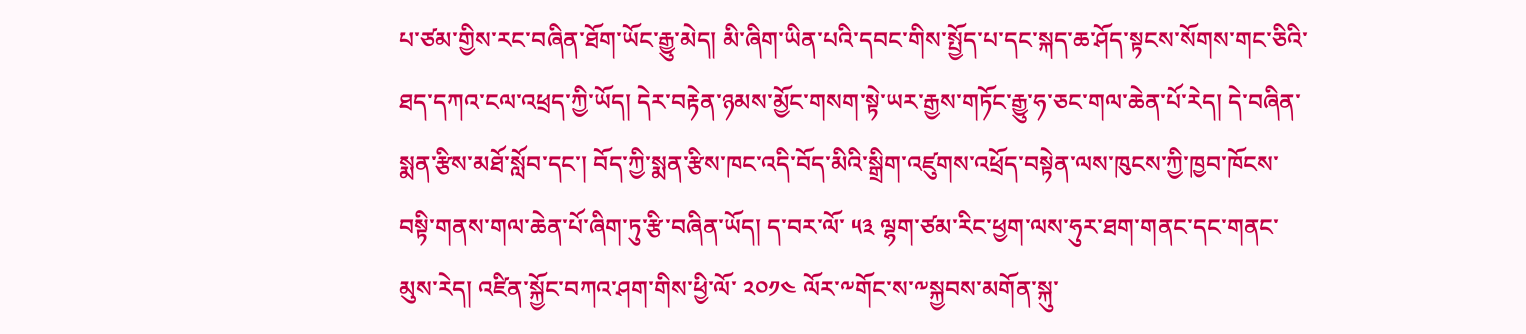པ་ཙམ་གྱིས་རང་བཞིན་ཐོག་ཡོང་རྒྱུ་མེད། མི་ཞིག་ཡིན་པའི་དབང་གིས་སྤྱོད་པ་དང་སྐད་ཆ་ཤོད་སྟངས་སོགས་གང་ཅིའི་ཐད་དཀའ་ངལ་འཕྲད་ཀྱི་ཡོད། དེར་བརྟེན་ཉམས་མྱོང་གསག་སྟེ་ཡར་རྒྱས་གཏོང་རྒྱུ་ཧ་ཅང་གལ་ཆེན་པོ་རེད། དེ་བཞིན་སྨན་རྩིས་མཐོ་སློབ་དང་། བོད་ཀྱི་སྨན་རྩིས་ཁང་འདི་བོད་མིའི་སྒྲིག་འཛུགས་འཕྲོད་བསྟེན་ལས་ཁུངས་ཀྱི་ཁྱབ་ཁོངས་བསྟི་གནས་གལ་ཆེན་པོ་ཞིག་ཏུ་རྩི་བཞིན་ཡོད། ད་བར་ལོ་ ༥༣ ལྷག་ཙམ་རིང་ཕྱག་ལས་ཧུར་ཐག་གནང་དང་གནང་མུས་རེད། འཛིན་སྐྱོང་བཀའ་ཤག་གིས་ཕྱི་ལོ་ ༢༠༡༤ ལོར་༸གོང་ས་༸སྐྱབས་མགོན་སྐུ་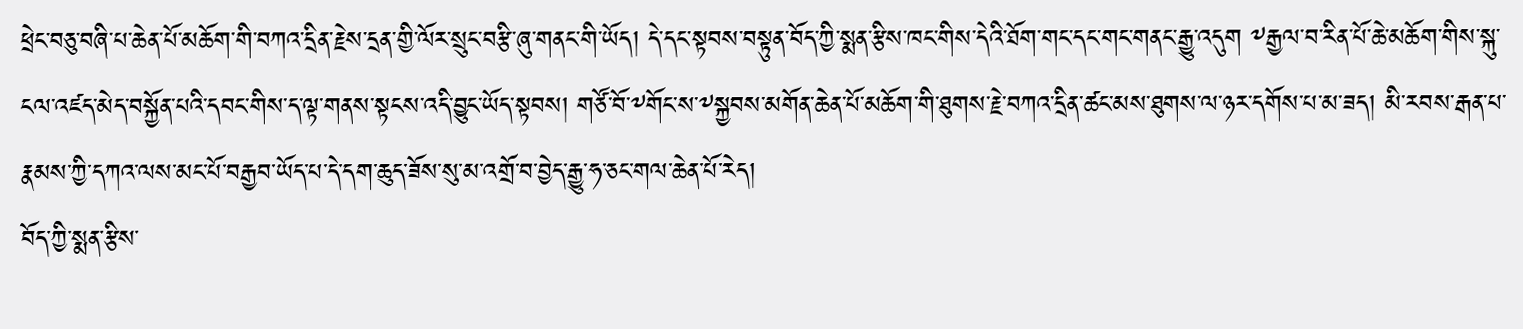ཕྲེང་བཅུ་བཞི་པ་ཆེན་པོ་མཆོག་གི་བཀའ་དྲིན་རྗེས་དྲན་གྱི་ལོར་སྲུང་བརྩི་ཞུ་གནང་གི་ཡོད། དེ་དང་སྟབས་བསྟུན་བོད་ཀྱི་སྨན་རྩིས་ཁང་གིས་དེའི་ཐོག་གང་དང་གང་གནང་རྒྱུ་འདུག ༸རྒྱལ་བ་རིན་པོ་ཆེ་མཆོག་གིས་སྐུ་ངལ་འཛད་མེད་བསྐྱོན་པའི་དབང་གིས་ད་ལྟ་གནས་སྟངས་འདི་བྱུང་ཡོད་སྟབས། གཙོ་བོ་༸གོང་ས་༸སྐྱབས་མགོན་ཆེན་པོ་མཆོག་གི་ཐུགས་རྗེ་བཀའ་དྲིན་ཚང་མས་ཐུགས་ལ་ཉར་དགོས་པ་མ་ཟད། མི་རབས་རྒན་པ་རྣམས་ཀྱི་དཀའ་ལས་མང་པོ་བརྒྱབ་ཡོད་པ་དེ་དག་ཆུད་ཟོས་སུ་མ་འགྲོ་བ་བྱེད་རྒྱུ་ཧ་ཅང་གལ་ཆེན་པོ་རེད།
བོད་ཀྱི་སྨན་རྩིས་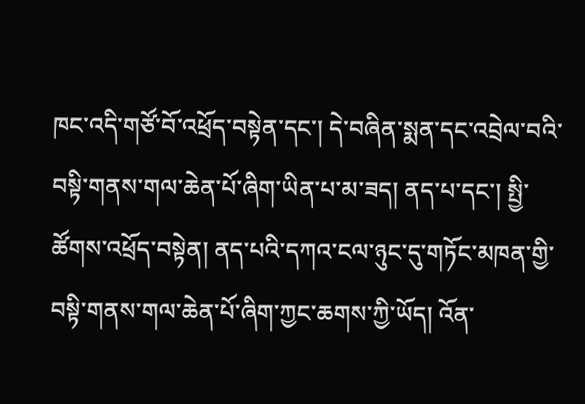ཁང་འདི་གཙོ་བོ་འཕྲོད་བསྟེན་དང་། དེ་བཞིན་སྨན་དང་འབྲེལ་བའི་བསྟི་གནས་གལ་ཆེན་པོ་ཞིག་ཡིན་པ་མ་ཟད། ནད་པ་དང་། སྤྱི་ཚོགས་འཕྲོད་བསྟེན། ནད་པའི་དཀའ་ངལ་ཉུང་དུ་གཏོང་མཁན་གྱི་བསྟི་གནས་གལ་ཆེན་པོ་ཞིག་ཀྱང་ཆགས་ཀྱི་ཡོད། འོན་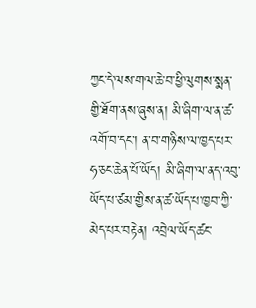ཀྱང་དེ་ལས་གལ་ཆེ་བ་ཕྱི་ལུགས་སྨན་གྱི་ཐོག་ནས་ཞུས་ན། མི་ཞིག་ལ་ན་ཚ་འགོ་བ་དང་། ན་བ་གཉིས་ལ་ཁྱད་པར་ཧ་ཅང་ཆེན་པོ་ཡོད། མི་ཞིག་ལ་ནད་འབུ་ཡོད་པ་ཙམ་གྱིས་ན་ཚ་ཡོད་པ་ཁྱབ་ཀྱི་མེད་པར་བརྟེན། འབྲེལ་ཡོད་ཚང་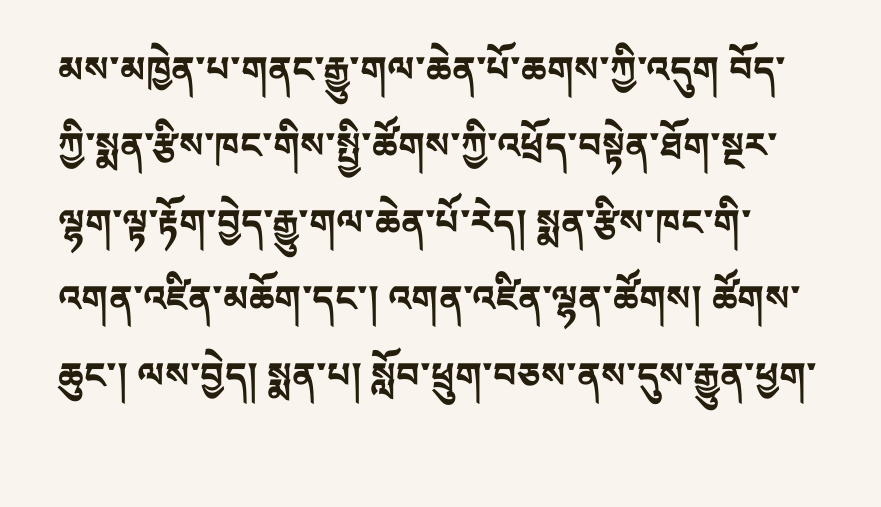མས་མཁྱེན་པ་གནང་རྒྱུ་གལ་ཆེན་པོ་ཆགས་ཀྱི་འདུག བོད་ཀྱི་སྨན་རྩིས་ཁང་གིས་སྤྱི་ཚོགས་ཀྱི་འཕྲོད་བསྟེན་ཐོག་སྔར་ལྷག་ལྟ་རྟོག་བྱེད་རྒྱུ་གལ་ཆེན་པོ་རེད། སྨན་རྩིས་ཁང་གི་འགན་འཛིན་མཆོག་དང་། འགན་འཛིན་ལྷན་ཚོགས། ཚོགས་ཆུང་། ལས་བྱེད། སྨན་པ། སློབ་ཕྲུག་བཅས་ནས་དུས་རྒྱུན་ཕྱག་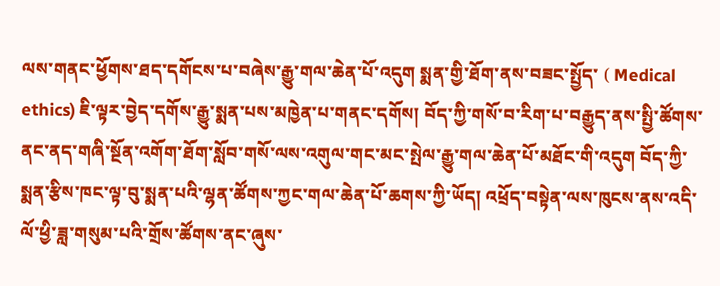ལས་གནང་ཕྱོགས་ཐད་དགོངས་པ་བཞེས་རྒྱུ་གལ་ཆེན་པོ་འདུག སྨན་གྱི་ཐོག་ནས་བཟང་སྤྱོད་ ( Medical ethics) ཇི་ལྟར་བྱེད་དགོས་རྒྱུ་སྨན་པས་མཁྱེན་པ་གནང་དགོས། བོད་ཀྱི་གསོ་བ་རིག་པ་བརྒྱུད་ནས་སྤྱི་ཚོགས་ནང་ནད་གཞི་སྔོན་འགོག་ཐོག་སློབ་གསོ་ལས་འགུལ་གང་མང་སྤེལ་རྒྱུ་གལ་ཆེན་པོ་མཐོང་གི་འདུག བོད་ཀྱི་སྨན་རྩིས་ཁང་ལྟ་བུ་སྨན་པའི་ལྷན་ཚོགས་ཀྱང་གལ་ཆེན་པོ་ཆགས་ཀྱི་ཡོད། འཕྲོད་བསྟེན་ལས་ཁུངས་ནས་འདི་ལོ་ཕྱི་ཟླ་གསུམ་པའི་གྲོས་ཚོགས་ནང་ཞུས་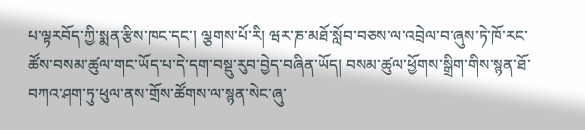པ་ལྟརབོད་ཀྱི་སྨན་རྩིས་ཁང་དང་། ལྕགས་པོ་རི། ཝར་ཎ་མཐོ་སློབ་བཅས་ལ་འབྲེལ་བ་ཞུས་ཏེ་ཁོ་རང་ཚོས་བསམ་ཚུལ་གང་ཡོད་པ་དེ་དག་བསྡུ་རུབ་བྱེད་བཞིན་ཡོད། བསམ་ཚུལ་ཕྱོགས་སྒྲིག་གིས་སྙན་ཐོ་བཀའ་ཤག་ཏུ་ཕུལ་ནས་གྲོས་ཚོགས་ལ་སྙན་སེང་ཞུ་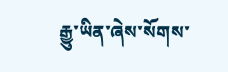རྒྱུ་ཡིན་ཞེས་སོགས་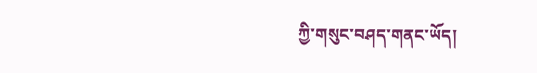ཀྱི་གསུང་བཤད་གནང་ཡོད།